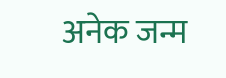अनेक जन्म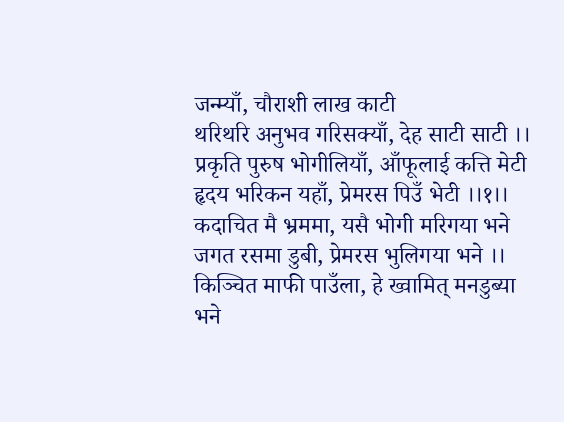जन्म्याँ, चौराशी लाख काटी
थरिथरि अनुभव गरिसक्याँ, देह साटी साटी ।।
प्रकृति पुरुष भोगीलियाँ, आँफूलाई कत्ति मेटी
हृदय भरिकन यहाँ, प्रेमरस पिउँ भेटी ।।१।।
कदाचित मै भ्रममा, यसै भोगी मरिगया भने
जगत रसमा डुबी, प्रेमरस भुलिगया भने ।।
किञ्चित माफी पाउँला, हे ख्वामित् मनडुब्या भने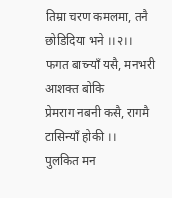तिम्रा चरण कमलमा, तनै छोडिदिया भने ।।२।।
फगत बाच्न्याँ यसै, मनभरी आशक्त बोकि
प्रेमराग नबनी कसै, रागमै टासिन्याँ होकी ।।
पुलकित मन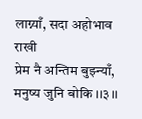लाग्न्याँ, सदा अहोभाव राखी
प्रेम नै अन्तिम बुझ्न्याँ, मनुष्य जुनि बोकि ।।३।।